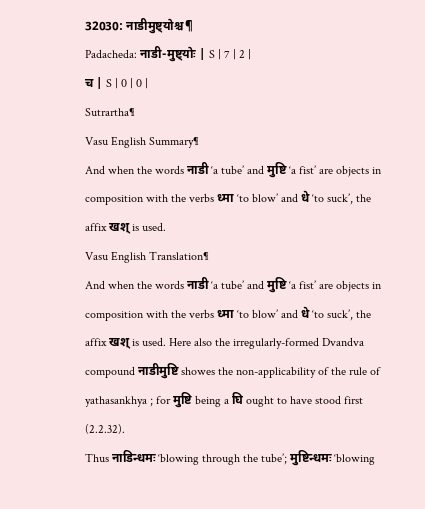32030: नाडीमुष्ट्योश्च¶
Padacheda: नाडी-मुष्ट्योः | S | 7 | 2 |
च | S | 0 | 0 |
Sutrartha¶
Vasu English Summary¶
And when the words नाडी ‘a tube’ and मुष्टि ‘a fist’ are objects in composition with the verbs ध्मा ‘to blow’ and धे ‘to suck’, the affix खश् is used.
Vasu English Translation¶
And when the words नाडी ‘a tube’ and मुष्टि ‘a fist’ are objects in composition with the verbs ध्मा ‘to blow’ and धे ‘to suck’, the affix खश् is used. Here also the irregularly-formed Dvandva compound नाडीमुष्टि showes the non-applicability of the rule of yathasankhya ; for मुष्टि being a घि ought to have stood first (2.2.32).
Thus नाडिन्धमः ‘blowing through the tube’; मुष्टिन्धमः ‘blowing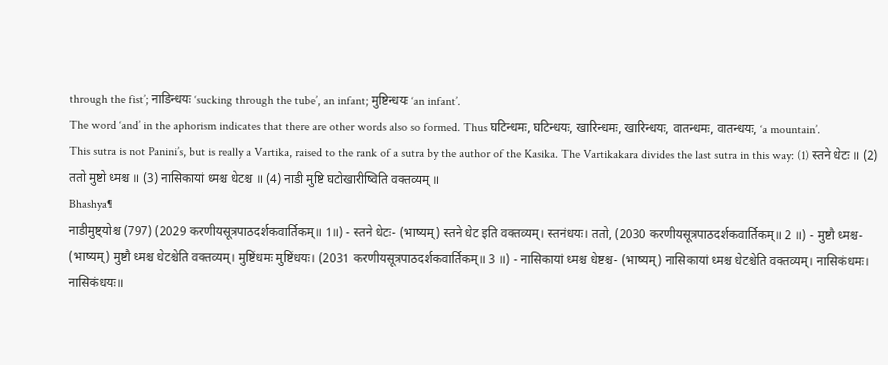through the fist’; नाडिन्धयः ‘sucking through the tube’, an infant; मुष्टिन्धयः ‘an infant’.
The word ‘and’ in the aphorism indicates that there are other words also so formed. Thus घटिन्धमः, घटिन्धयः, खारिन्धमः, खारिन्धयः, वातन्धमः, वातन्धयः, ‘a mountain’.
This sutra is not Panini’s, but is really a Vartika, raised to the rank of a sutra by the author of the Kasika. The Vartikakara divides the last sutra in this way: (1) स्तने धेटः ॥ (2) ततो मुष्टो ध्मश्च ॥ (3) नासिकायां ध्मश्च धेटश्च ॥ (4) नाडी मुष्टि घटोखारीष्विति वक्तव्यम् ॥
Bhashya¶
नाडीमुष्ट्योश्च (797) (2029 करणीयसूत्रपाठदर्शकवार्तिकम्॥ 1॥) - स्तने धेटः- (भाष्यम्) स्तने धेट इति वक्तव्यम्। स्तनंधयः। ततो, (2030 करणीयसूत्रपाठदर्शकवार्तिकम्॥ 2 ॥) - मुष्टौ ध्मश्च- (भाष्यम्) मुष्टौ ध्मश्च धेटश्चेति वक्तव्यम्। मुष्टिंधमः मुष्टिंधयः। (2031 करणीयसूत्रपाठदर्शकवार्तिकम्॥ 3 ॥) - नासिकायां ध्मश्च धेष्टश्च- (भाष्यम्) नासिकायां ध्मश्च धेटश्चेति वक्तव्यम्। नासिकंधमः। नासिकंधयः॥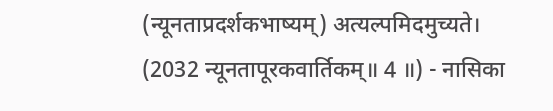(न्यूनताप्रदर्शकभाष्यम्) अत्यल्पमिदमुच्यते। (2032 न्यूनतापूरकवार्तिकम्॥ 4 ॥) - नासिका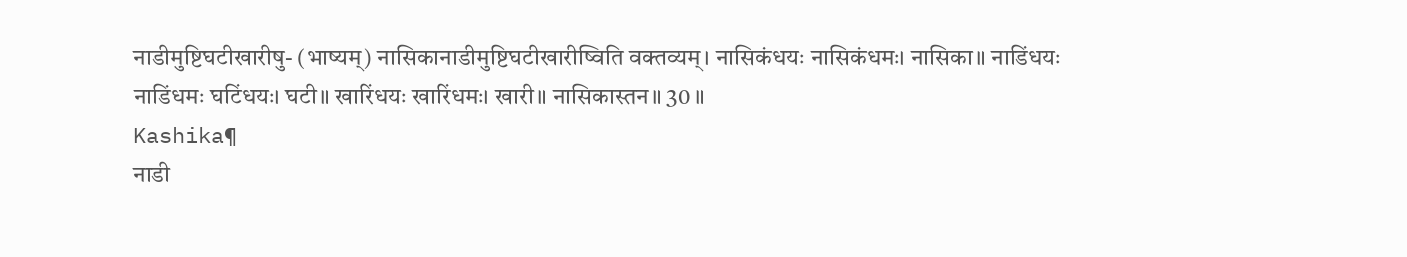नाडीमुष्टिघटीखारीषु- (भाष्यम्) नासिकानाडीमुष्टिघटीखारीष्विति वक्तव्यम्। नासिकंधयः नासिकंधमः। नासिका॥ नाडिंधयः नाडिंधमः घटिंधयः। घटी॥ खारिंधयः खारिंधमः। खारी॥ नासिकास्तन॥ 30 ॥
Kashika¶
नाडी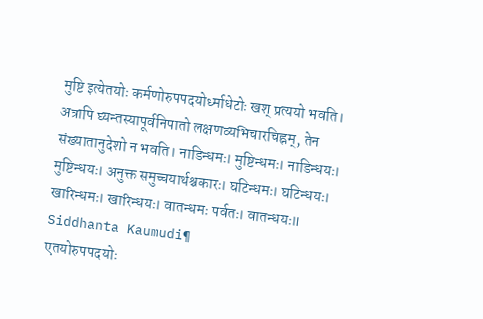मुष्टि इत्येतयोः कर्मणोरुपपदयोर्ध्माधेटोः खश् प्रत्ययो भवति। अत्रापि घ्यन्तस्यापूर्वनिपातो लक्षणव्यभिचारचिह्नम्, तेन संख्यातानुदेशो न भवति। नाडिन्धमः। मुष्टिन्धमः। नाडिन्धयः। मुष्टिन्धयः। अनुक्त समुच्चयार्थश्चकारः। घटिन्धमः। घटिन्धयः। खारिन्धमः। खारिन्धयः। वातन्धमः पर्वतः। वातन्धयः॥
Siddhanta Kaumudi¶
एतयोरुपपदयोः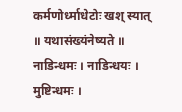कर्मणोर्ध्माधेटोः खश् स्यात् ॥ यथासंख्यंनेष्यते ॥ नाडिन्धमः । नाडिन्धयः । मुष्टिन्धमः ।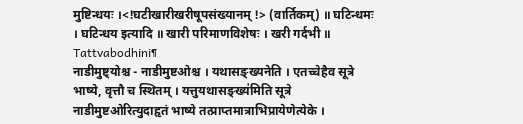मुष्टिन्धयः ।<!घटीखारीखरीषूपसंख्यानम् !> (वार्तिकम्) ॥ घटिन्धमः । घटिन्धय इत्यादि ॥ खारी परिमाणविशेषः । खरी गर्दभी ॥
Tattvabodhini¶
नाडीमुष्ट्योश्च - नाडीमुष्टओश्च । यथासङ्ख्यनेति । एतच्चेहैव सूत्रे भाष्ये, वृत्तौ च स्थितम् । यत्तुयथासङ्ख्य॑मिति सूत्रे नाडीमुष्टओरित्युदाहृतं भाष्ये तत्प्राप्तमात्राभिप्रायेणेत्येके ।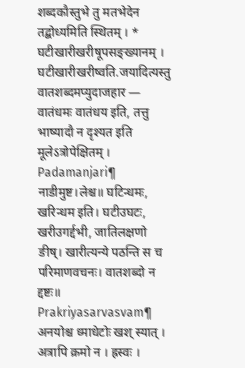शब्दकौस्तुभे तु मतभेदेन तद्बोध्यमिति स्थितम् । * घटीखारीखरीषूपसङ्ख्यानम् । घटीखारीखरीष्वति.जयादित्यस्तु वातशब्दमप्युदाजहार — वातंधमः वातंधय इति, तत्तु भाष्यादौ न दृश्यत इति मूलेऽत्रोपेक्षितम् ।
Padamanjari¶
नाडीमुष्ट।लेश्च॥ घटिन्धमः, खरिन्धम इति। घटीउघटः, खरीउगर्द्दभी, जातिलक्षणो ङीष्। खारीत्यन्ये पठन्ति स च परिमाणवचनः। वातशब्दो न द्दष्टः॥
Prakriyasarvasvam¶
अनयोश्च ध्माधेटोः खश् स्यात् । अत्रापि क्रमो न । ह्रस्वः ।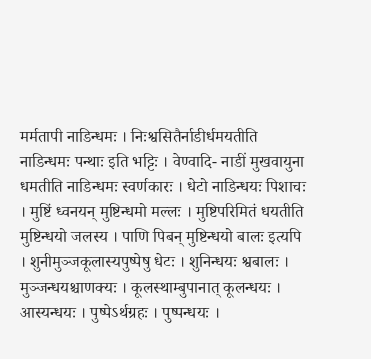मर्मतापी नाडिन्धमः । निःश्वसितैर्नाडीर्धमयतीति नाडिन्धमः पन्थाः इति भट्टिः । वेण्वादि- नाडीं मुखवायुना धमतीति नाडिन्धमः स्वर्णकारः । धेटो नाडिन्धयः पिशाचः । मुष्टिं ध्वनयन् मुष्टिन्धमो मल्लः । मुष्टिपरिमितं धयतीति मुष्टिन्धयो जलस्य । पाणि पिबन् मुष्टिन्धयो बालः इत्यपि । शुनीमुञ्जकूलास्यपुष्पेषु धेटः । शुनिन्धयः श्वबालः । मुञ्जन्धयश्चाणक्यः । कूलस्थाम्बुपानात् कूलन्धयः । आस्यन्धयः । पुष्पेऽर्थग्रहः । पुष्पन्धयः ।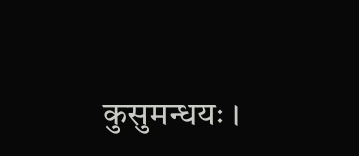कुसुमन्धयः ।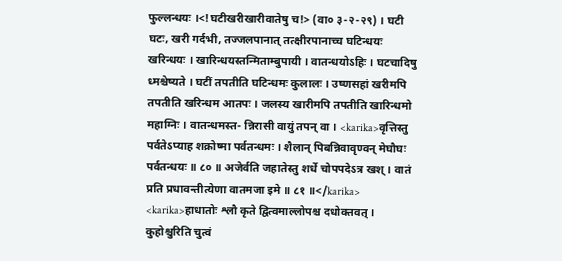फुल्लन्धयः ।<!घटीखरीखारीवातेषु च!> (वा० ३-२-२९) । घटी घटः, खरी गर्दभी, तज्जलपानात् तत्क्षीरपानाच्च घटिन्धयः खरिन्धयः । खारिन्धयस्तन्मिताम्बुपायी । वातन्धयोऽहिः । घटचादिषु ध्मश्चेष्यते । घटीं तपतीति घटिन्धमः कुलालः । उष्णसहां खरीमपि तपतीति खरिन्धम आतपः । जलस्य खारीमपि तपतीति खारिन्धमो महाग्निः । वातन्धमस्त- न्निरासी वायुं तपन् वा । <karika>वृत्तिस्तु पर्वतेऽप्याह शक्रोष्मा पर्वतन्धमः । शैलान् पिबन्निवावृण्वन् मेघौघः पर्वतन्धयः ॥ ८० ॥ अजेर्वति जहातेस्तु शर्धे चोपपदेऽत्र खश् । वातं प्रति प्रधावन्तीत्येणा वातमजा इमे ॥ ८१ ॥</karika> <karika>हाधातोः श्लौ कृते द्वित्वमाल्लोपश्च दधोक्तवत् । कुहोश्चुरिति चुत्वं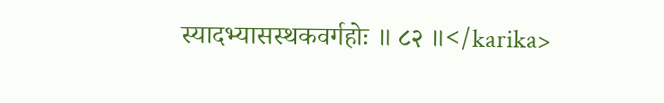स्यादभ्यासस्थकवर्गहोः ॥ ८२ ॥</karika>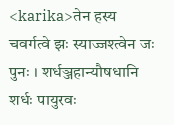<karika>तेन हस्य चवर्गत्वे झः स्याज्जश्त्वेन जः पुनः । शर्धञ्जहान्यौषधानि शर्धः पायुरवः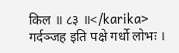किल ॥ ८३ ॥</karika> गर्दञ्जह इति पक्षे गर्धो लोभः ।